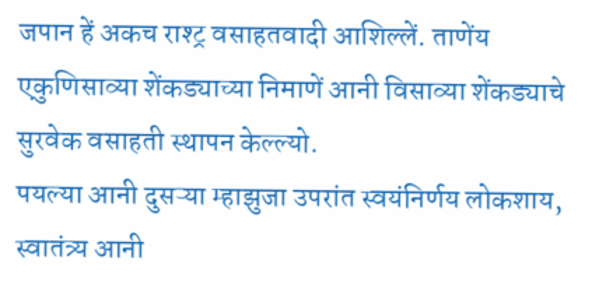जपान हें अकच राश्ट्र वसाहतवादी आशिल्लें. ताणेंय एकुणिसाव्या शेंकड्याच्या निमाणें आनी विसाव्या शेंकड्याचे सुरवेक वसाहती स्थापन केल्ल्यो.
पयल्या आनी दुसऱ्या म्हाझुजा उपरांत स्वयंनिर्णय लोकशाय, स्वातंत्र्य आनी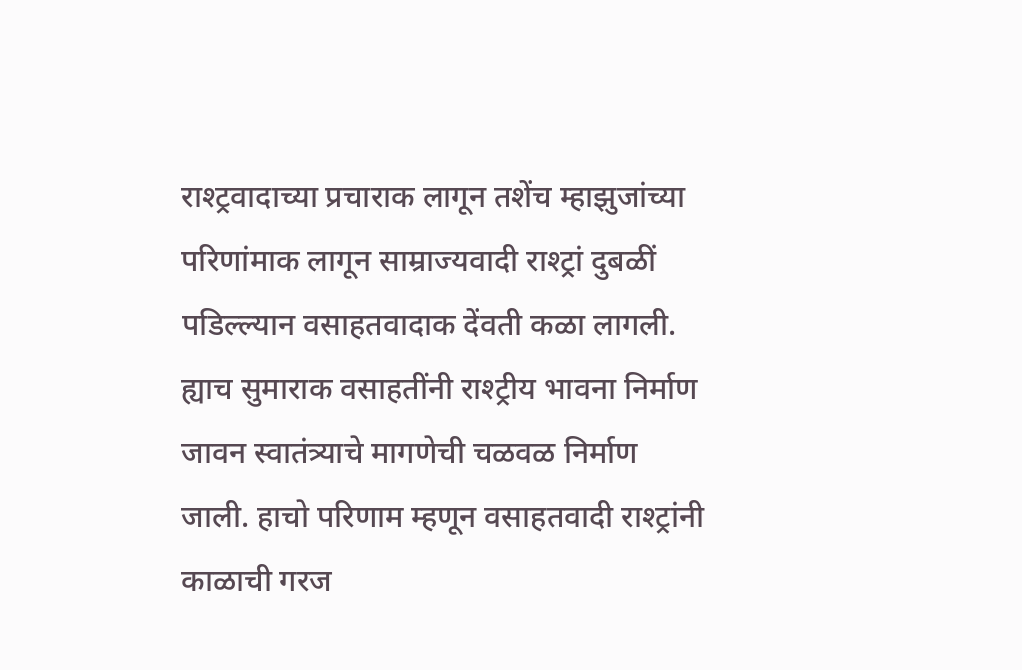राश्ट्रवादाच्या प्रचाराक लागून तशेंच म्हाझुजांच्या परिणांमाक लागून साम्राज्यवादी राश्ट्रां दुबळीं पडिल्ल्यान वसाहतवादाक देंवती कळा लागली. ह्याच सुमाराक वसाहतींनी राश्ट्रीय भावना निर्माण जावन स्वातंत्र्याचे मागणेची चळवळ निर्माण जाली. हाचो परिणाम म्हणून वसाहतवादी राश्ट्रांनी काळाची गरज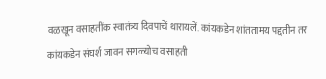वळखून वसाहतींक स्वातंत्र्य दिवपाचें थारायलें. कांयकडेन शांततामय पद्दतीन तर कांयकडेन संघर्श जावन सगळ्योच वसाहती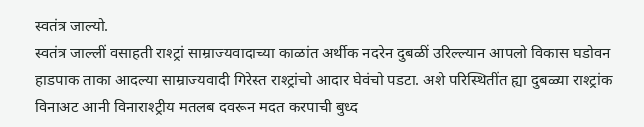स्वतंत्र जाल्यो.
स्वतंत्र जाल्लीं वसाहती राश्ट्रां साम्राज्यवादाच्या काळांत अर्थीक नदरेन दुबळीं उरिल्ल्यान आपलो विकास घडोवन हाडपाक ताका आदल्या साम्राज्यवादी गिरेस्त राश्ट्रांचो आदार घेवंचो पडटा. अशे परिस्थितींत ह्या दुबळ्या राश्ट्रांक विनाअट आनी विनाराश्ट्रीय मतलब दवरून मदत करपाची बुध्द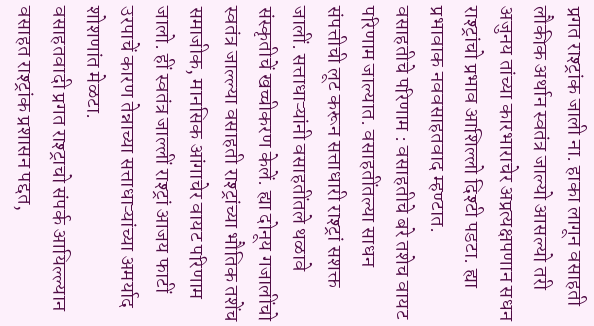प्रगत राश्ट्रांक जाली ना. हाका लागून वसाहती लौकीक अर्थान स्वतंत्र जाल्यो आसल्यो तरी अजुनय तांच्या कारभाराचेर अप्रत्यक्षपणान सधन राश्ट्रांचो प्रभाव आशिल्लो दिश्टी पडटा. ह्या प्रभावाक नववसाहतवाद म्हण्टात.
वसाहतीचे परिणाम : वसाहतीचे बरे तशेच वायट परिणाम जाल्यात. वसाहतींतल्या साधन संपत्तीची लूट करून सत्ताधारी राश्ट्रां सशक्त जालीं. सत्ताधाऱ्यांनी वसाहतींतले थळावे संस्कृतीचें खच्चीकरण केलें. ह्या दोनूय गजालींचो स्वतंत्र जाल्ल्या वसाहती राश्ट्रांच्या भौतिक तशेंच समाजीक, मानसिक आंगाचेर वायट परिणाम जालो. हीं स्वतंत्र जाल्लीं राश्ट्रां आजय फाटीं उरपाचें कारण तेन्नाच्या सत्ताधाऱ्यांच्या अमर्याद शोशणांत मेळटा.
वसाहतवादी प्रगत राश्ट्राचो संपर्क आयिल्ल्यान वसाहत राश्ट्रांक प्रशासन पद्दत,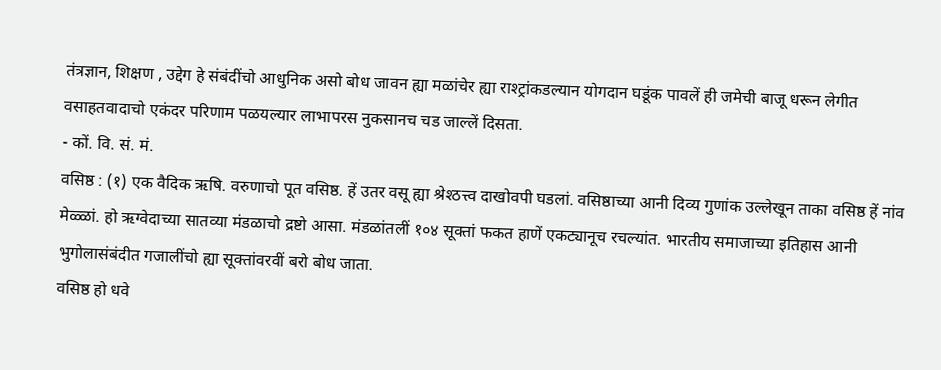तंत्रज्ञान, शिक्षण , उद्देग हे संबंदींचो आधुनिक असो बोध जावन ह्या मळांचेर ह्या राश्ट्रांकडल्यान योगदान घडूंक पावलें ही जमेची बाजू धरून लेगीत वसाहतवादाचो एकंदर परिणाम पळयल्यार लाभापरस नुकसानच चड जाल्लें दिसता.
- कों. वि. सं. मं.
वसिष्ठ : (१) एक वैदिक ऋषि. वरुणाचो पूत वसिष्ठ. हें उतर वसू ह्या श्रेश्ठत्त्व दाखोवपी घडलां. वसिष्ठाच्या आनी दिव्य गुणांक उल्लेखून ताका वसिष्ठ हें नांव मेळ्ळां. हो ऋग्वेदाच्या सातव्या मंडळाचो द्रष्टो आसा. मंडळांतलीं १०४ सूक्तां फकत हाणें एकट्यानूच रचल्यांत. भारतीय समाजाच्या इतिहास आनी भुगोलासंबंदीत गजालींचो ह्या सूक्तांवरवीं बरो बोध जाता.
वसिष्ठ हो धवे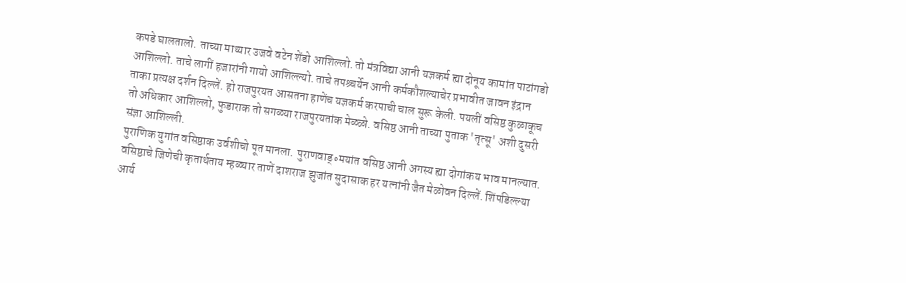कपडे घालतालो. ताच्या माथ्यार उजवे वटेन शेंडो आशिल्लो. तो मंत्रविद्या आनी यज्ञकर्म ह्या दोनूय कामांत पाटांगडो आशिल्लो. ताचे लागीं हजारांनी गायो आशिल्ल्यो. ताचे तपश्र्चर्येन आनी कर्मकौशल्याचेर प्रभावीत जावन इंद्रान ताका प्रत्यक्ष दर्शन दिल्लें. हो राजपुरयत आसतना हाणेंच यज्ञकर्म करपाची चाल सुरू केली. पयलीं वसिष्ठ कुळाकूच तो अधिकार आशिल्लो, फुडाराक तो सगळ्या राजपुरयतांक मेळ्ळो. वसिष्ठ आनी ताच्या पुताक 'तृत्सू' अशी दुसरी संज्ञा आशिल्ली.
पुराणिक युगांत वसिष्ठाक उर्वशीचो पूत मानला. पुराणवाड्॰मयांत वसिष्ठ आनी अगस्य ह्या दोगांकय भाव मानल्यात. वसिष्ठाचे जिणेची कृतार्थताय म्हळ्यार ताणें दाशराज झुजांत सुदासाक हर यत्नांनी जैत मेळोवन दिल्लें. शिंपडिल्ल्या आर्य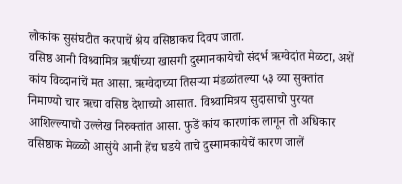लोकांक सुसंघटीत करपाचें श्रेय वसिष्ठाकच दिवप जाता.
वसिष्ठ आनी विश्र्वामित्र ऋषींच्या खासगी दुस्मानकायेचो संदर्भ ऋग्वेदांत मेळटा, अशें कांय विव्दानांचें मत आसा. ऋग्वेदाच्या तिसऱ्या मंडळांतल्या ५३ व्या सुक्तांत निमाण्यो चार ऋचा वसिष्ठ देशाच्यो आसात. विश्र्वामित्रय सुदासाचो पुरयत आशिल्ल्याचो उल्लेख निरुक्तांत आसा. फुडें कांय कारणांक लागून तो अधिकार वसिष्ठाक मेळ्ळो आसुंये आनी हेंच घडये ताचे दुस्मामकायेचें कारण जालें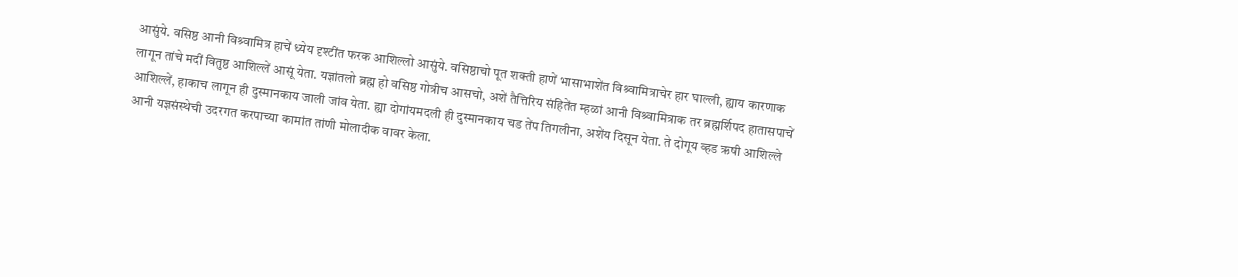आसुंये. वसिष्ठ आनी विश्र्वामित्र हाचें ध्येय दृश्टींत फरक आशिल्लो आसुंये. वसिष्ठाचो पूत शक्ती हाणें भासाभाशेंत विश्र्वामित्राचेर हार घाल्ली, ह्याय कारणाक लागून तांचे मदीं वितुष्ठ आशिल्लें आसूं येता. यज्ञांतलो ब्रह्म हो वसिष्ठ गोत्रीच आसचो, अशें तैत्तिरिय संहितेंत म्हळां आनी विश्र्वामित्राक तर ब्रह्मर्शिपद हातासपाचें आशिल्लें, हाकाच लागून ही दुस्मानकाय जाली जांव येता. ह्या दोगांयमदली ही दुस्मानकाय चड तेंप तिगलीना, अशेंय दिसून येता. ते दोगूय व्हड ऋषी आशिल्ले आनी यज्ञसंस्थेची उदरगत करपाच्या कामांत तांणी मोलादीक वावर केला.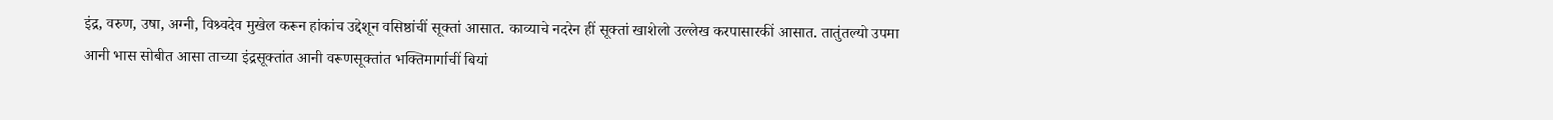इंद्र, वरुण, उषा, अग्नी, विश्र्वदेव मुखेल करून हांकांच उद्देशून वसिष्ठांचीं सूक्तां आसात. काव्याचे नदरेन हीं सूक्तां खाशेलो उल्लेख करपासारकीं आसात. तातुंतल्यो उपमा आनी भास सोबीत आसा ताच्या इंद्रसूक्तांत आनी वरूणसूक्तांत भक्तिमार्गाचीं बियां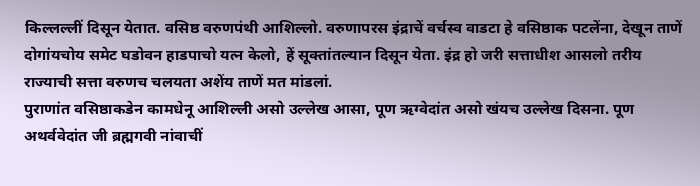किल्लल्लीं दिसून येतात. वसिष्ठ वरुणपंथी आशिल्लो. वरुणापरस इंद्राचें वर्चस्व वाडटा हे वसिष्ठाक पटलेंना, देखून ताणें दोगांयचोय समेट घडोवन हाडपाचो यत्न केलो, हें सूक्तांतल्यान दिसून येता. इंद्र हो जरी सत्ताधीश आसलो तरीय राज्याची सत्ता वरुणच चलयता अशेंय ताणें मत मांडलां.
पुराणांत वसिष्ठाकडेन कामधेनू आशिल्ली असो उल्लेख आसा, पूण ऋग्वेदांत असो खंयच उल्लेख दिसना. पूण अथर्ववेदांत जी ब्रह्मगवी नांवाचीं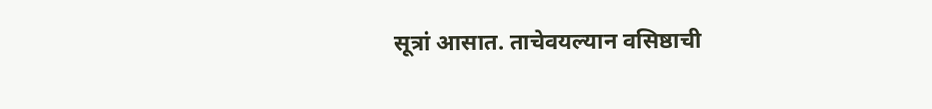सूत्रां आसात. ताचेवयल्यान वसिष्ठाची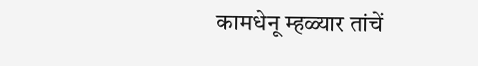कामधेनू म्हळ्यार तांचें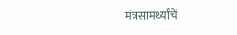मंत्रसामर्थ्यांचें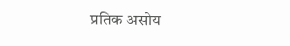प्रतिक असोय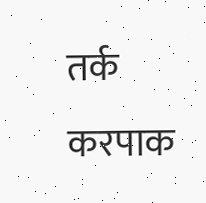तर्क करपाक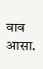वाव आसा.